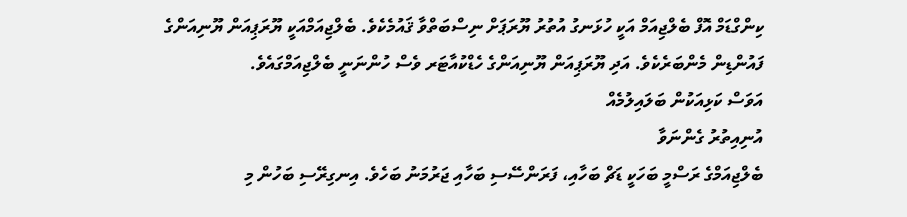ކިންގްޑަމް އޮފް ބެލްޖިއަމް އަކީ ހުޅަނގު އުތުރު ޔޫރަޕަށް ނިސްބަތްވާ ޤައުމެކެވެ. ބެލްޖިއަމްއަކީ ޔޫރަޕިއަން ޔޫނިއަންގެ ފައުންޑިން މެންބަރެކެވެ. އަދި ޔޫރަޕިއަން ޔޫނިއަންގެ ހެޑްކުއާޓަރ ވެސް ހުންނަނީ ބެލްޖިއަމްގައެވެ.
އަވަސް ކަޅިއަކުން ބަލައިލުމެއް
އުނިއިތުރު ގެންނަވާ
ބެލްޖިއަމްގެ ރަސްމީ ބަހަކީ ޑަޗް ބަހާއި، ފަރަންސޭސި ބަހާއި ޖަރުމަނު ބަހެވެ. އިނގިރޭސި ބަހުން މި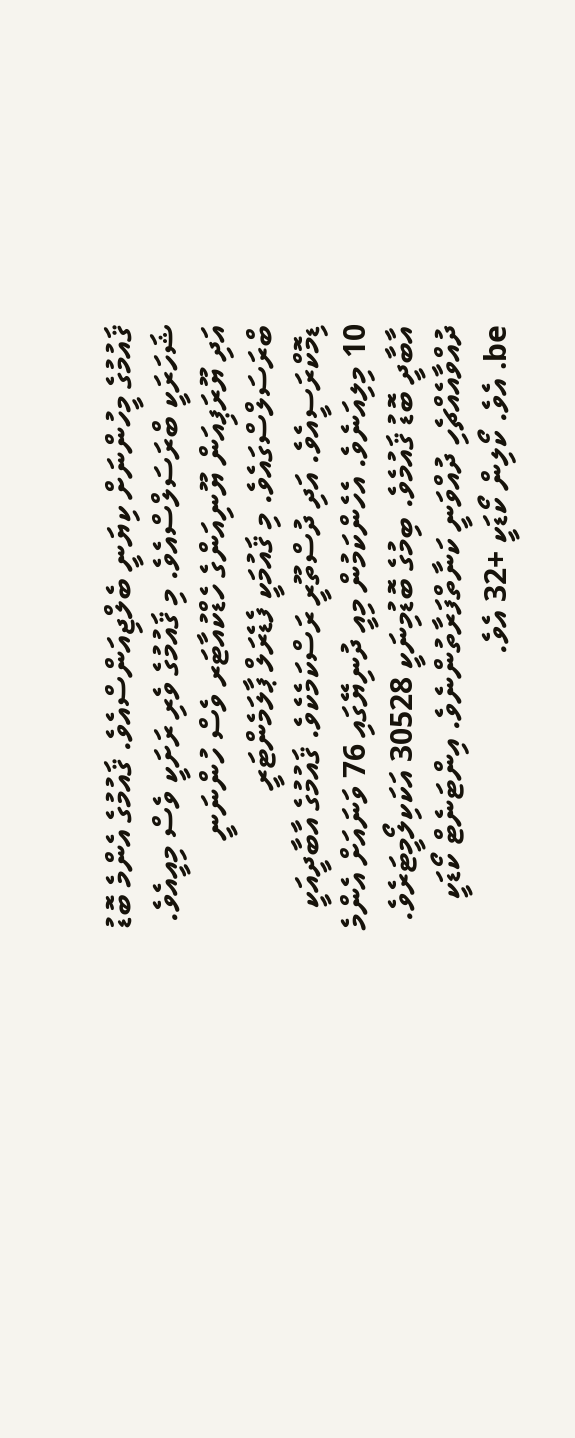ޤައުމުގެ މީހުންނަށް ކިޔަނީ ބެލްޖިއަންސްއެވެ. ޤައުމުގެ އެންމެ ބޮޑު ޝަހަރަކީ ބްރަސަލްސްއެވެ. މި ޤައުމުގެ ވެރި ރަށަކީ ވެސް މިއީއެވެ. އަދި ޔޫރަޕިއަން ޔޫނިއަންގެ ހެޑްކުއާޓަރ ވެސް ހުންނަނީ ބްރަސަލްސްގައެވެ. މި ޤައުމަކީ ފެޑެރަލް ޕާލަމެންޓަރީ ޑިމޮކްރަސީއެވެ. އަދި ދުސްތޫރީ ރަސްކަމެކެވެ. ޤައުމުގެ އާބާދީއަކީ 10 މިލިއަނެވެ. އެހެންކަމުން މިއީ ދުނިޔޭގައި 76 ވަނައަށް އެންމެ އާބާދީ ބޮޑު ޤައުމެވެ. ބިމުގެ ބޮޑުމިނަކީ 30528 އަކަކިލޯމީޓަރެވެ. ދުއްވާއެއްޗެހި ދުއްވަނީ ކަނާތްފަރާތުންނެވެ. އިންޓަނެޓް ކޯޑަކީ be. އެވެ. ކޯލިން ކޯޑަކީ +32 އެވެ.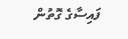ފައިސާގެ ގޮތުން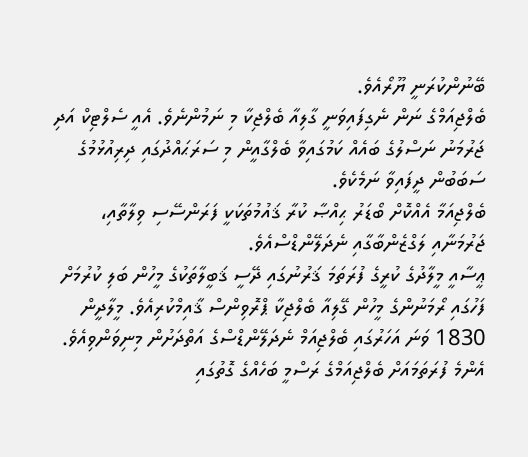ބޭނުންކުރަނީ ޔޫރޯއެވެ.
ބެލްޖިއަމްގެ ނަން ނެގިފައިވަނީ ގާލިއާ ބެލްޖިކާ މި ނަމުންނެވެ. އެއީ ސެލްޓިކް އަދި ޖަރުމަނު ނަސްލުގެ ބައެއް ކަމުގައިވާ ބެލްގާއީން މި ސަރަޙައްދުގައި ދިރިއުޅުމުގެ ސަބަބުން ދީފައިވާ ނަމެކެވެ.
ބެލްޖިއަމާ އެއްކޮށް ބޯޑަރު ޙިއްޞާ ކުރާ ޤައުމުތަކަކީ ފަރަންސޭސި ވިލާތާއި، ޖަރުމަނާއި ލަގްޒެންބާގާއި ނެދަލޭންޑްސްއެވެ.
ޢީސާއީ މީލާދުގެ ކުރީގެ ފުރަތަމަ ޤަރުނުގައި ދޭސީ ޤަބީލާތަކުގެ މީހުން ބަލި ކުރުމަށް ފަހުގައި ރޯމަނުންގެ މީހުން ގޭލިއާ ބެލްޖިކާ ޕްރޮވިންސް ޤާއިމްކުރިއެވެ. މީލާދީން 1830 ވަނަ އަހަރުގައި ބެލްޖިއަމް ނެދަލޭންޑްސްގެ އަތްދަށުން މިނިވަންވިއެވެ. އެންމެ ފުރަތަމައަށް ބެލްޖިއަމްގެ ރަސްމީ ބަހެއްގެ ގޮތުގައި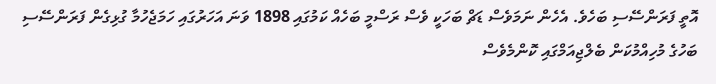އޮތީ ފަރަންސޭސި ބަހެވެ. އެހެން ނަމަވެސް ޑަޗް ބަހަކީ ވެސް ރަސްމީ ބަހެއް ކަމުގައި 1898 ވަނަ އަހަރުގައި ހަމަޖެހުމާ ގުޅިގެން ފަރަންސޭސި ބަހުގެ މުހިއްމުކަން ބެލްޖިއަމްގައި ކޮންމެވެސް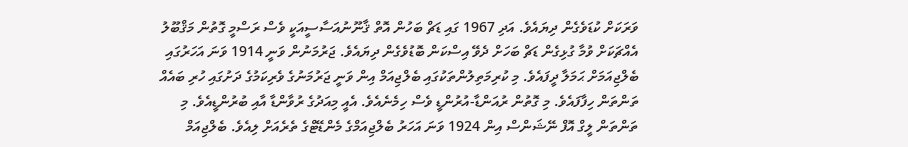ވަރަކަށް ކުޑަވެގެން ދިޔައެވެ. އަދި 1967 ގައި ޑަޗް ބަހުން އޮތް ޤާނޫނުއަސާސީއަކީ ވެސް ރަސްމީ ގޮތުން މަޤްބޫލު އެއްޗަކަށް ވުމާ ގުޅިގެން ޑަޗް ބަހަށް ދެވޭ އިސްކަން ބޮޑުވެގެން ދިޔައެވެ. ޖަރުމަނުން ވަނީ 1914 ވަނަ އަހަރުގައި ބެލްޖިއަމަށް ޙަމަލާ ދީފައެވެ. މި ކުރިމަތިލުންތަކުގައި ބެލްޖިއަމް އިން ވަނީ ޖަރުމަނުގެ ވެރިކަމުގެ ދަށުގައި ހުރި ބައެއް ތަންތަން ހިފާފައެވެ. މި ގޮތުން ރުއަންޑާ-އުރުންޑީ ވެސް ހިމެނެއެވެ. އެއީ މިއަދުގެ ރުވާންޑާ އާއި ބުރުންޑީއެވެ. މި ތަންތަން ލީގް އޮފް ނޭޝަންސް އިން 1924 ވަނަ އަހަރު ބެލްޖިއަމްގެ މެންޑޭޓްގެ ތެރެއަށް ލިއެވެ. ބެލްޖިއަމް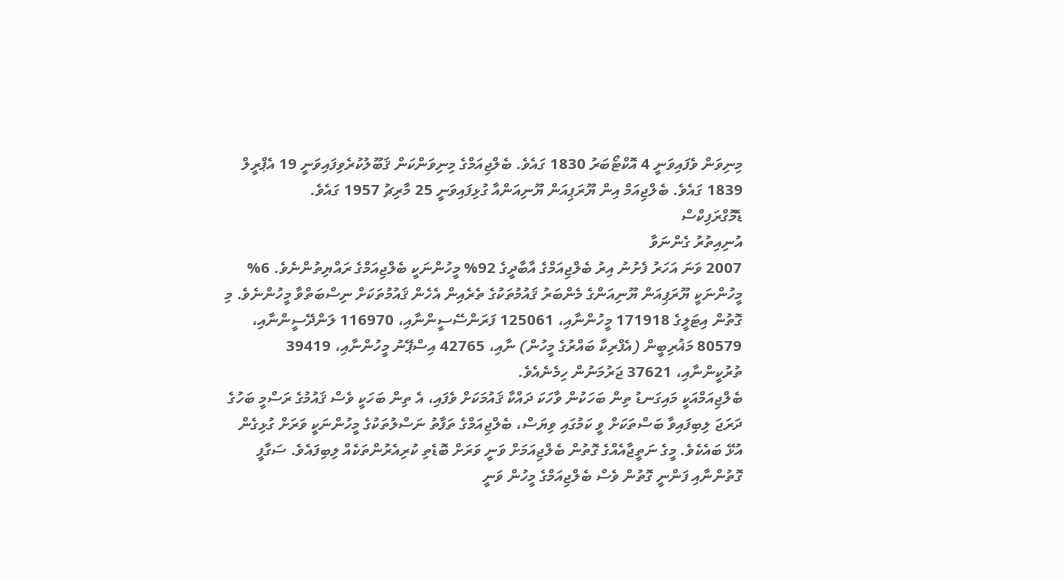މިނިވަން ވެފައިވަނީ 4 އޮކްޓޯބަރު 1830 ގައެވެ. ބެލްޖިއަމްގެ މިނިވަންކަން ޤަބޫލުކުރެވިފައިވަނީ 19 އެޕްރީލް 1839 ގައެވެ. ބެލްޖިއަމް އިން ޔޫރަޕިއަން ޔޫނިއަންއާ ގުޅިފައިވަނީ 25 މާރިޗު 1957 ގައެވެ.
ޑެމޮގްރަފިކްސް
އުނިއިތުރު ގެންނަވާ
2007 ވަނަ އަހަރު ފެށުނު އިރު ބެލްޖިއަމްގެ އާބާދީގެ 92% މީހުންނަކީ ބެލްޖިއަމްގެ ރައްޔިތުންނެވެ. 6% މީހުންނަކީ ޔޫރަޕިއަން ޔޫނިއަންގެ މެންބަރު ޤައުމުތަކުގެ ތެރެއިން އެހެން ޤައުމުތަކަށް ނިސްބަތްވާ މީހުންނެވެ. މި ގޮތުން އިޓަލީގެ 171918 މީހުންނާއި، 125061 ފަރަންސޭސީންނާއި، 116970 ލަންދޭސީންނާއި، 80579 މަޣުރިބީން (އެފްރިކާ ބައްރުގެ މީހުން) ނާއި، 42765 އިސްޕޭނު މީހުންނާއި، 39419 ތުރުކީންނާއި، 37621 ޖަރުމަނުން ހިމެނެއެވެ.
ބެލްޖިއަމްއަކީ މައިގަނޑު ތިން ބަހަކުން ވާހަކަ ދައްކާ ޤައުމަކަށް ވެފައި، އެ ތިން ބަހަކީ ވެސް ޤައުމުގެ ރަސްމީ ބަހުގެ ދަރަޖަ ލިބިފައިވާ ބަސްތަކަށް ވީ ކަމުގައި ވިޔަސް، ބެލްޖިއަމްގެ ތަފާތު ނަސްލުތަކުގެ މީހުންނަކީ ވަރަށް ގުޅިގެން އުޅޭ ބައެކެވެ. މީގެ ނަތީޖާއެއްގެ ގޮތުން ބެލްޖިއަމަށް ވަނީ ވަރަށް ބޮޑެތި ކުރިއެރުންތަކެއް ލިބިފައެވެ. ސަގާފީ ގޮތުންނާއި ފަންނީ ގޮތުން ވެސް ބެލްޖިއަމްގެ މީހުން ވަނީ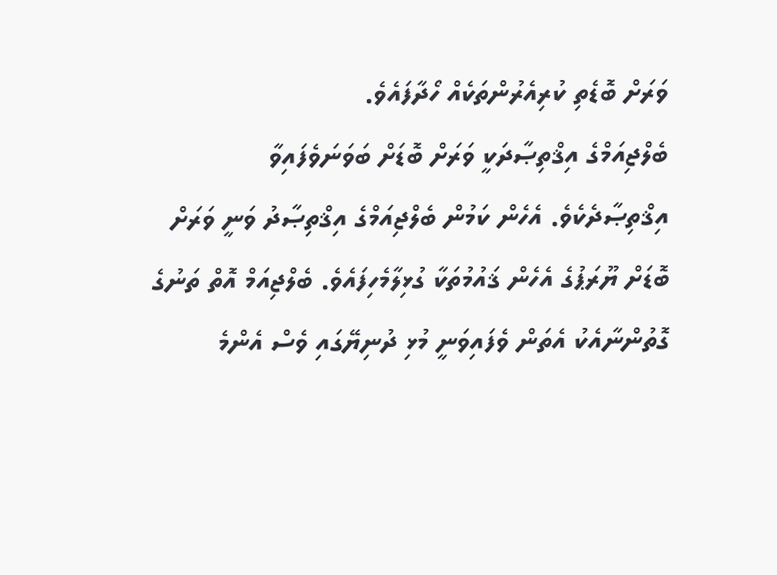ވަރަށް ބޮޑެތި ކުރިއެރުންތަކެއް ހޯދާފައެވެ.
ބެލްޖިއަމްގެ އިޤްތިޞާދަކީ ވަރަށް ބޮޑަށް ބަވަނަވެފައިވާ އިޤްތިޞާދެކެވެ. އެހެން ކަމުން ބެލްޖިއަމްގެ އިޤްތިޞާދު ވަނީ ވަރަށް ބޮޑަށް ޔޫރަޕުގެ އެހެން ޤައުމުތަކާ ގުޅިލާމެހިފައެވެ. ބެލްޖިއަމް އޮތް ތަނުގެ ގޮތުންނާއެކު އެތަން ވެފައިވަނީ މުޅި ދުނިޔޭގައި ވެސް އެންމެ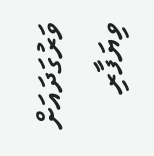ވަރުގަދައަށް ވިޔަފާރި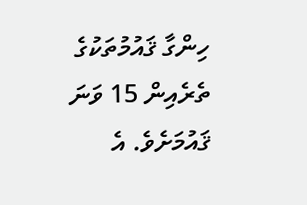ހިންގާ ޤައުމުތަކުގެ ތެރެއިން 15 ވަނަ ޤައުމަށެވެ. އެ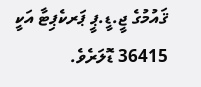ޤައުމުގެ ޖީ.ޑީ.ޕީ ޕަރކެޕިޓާ އަކީ 36415 ޑޮލަރެވެ.